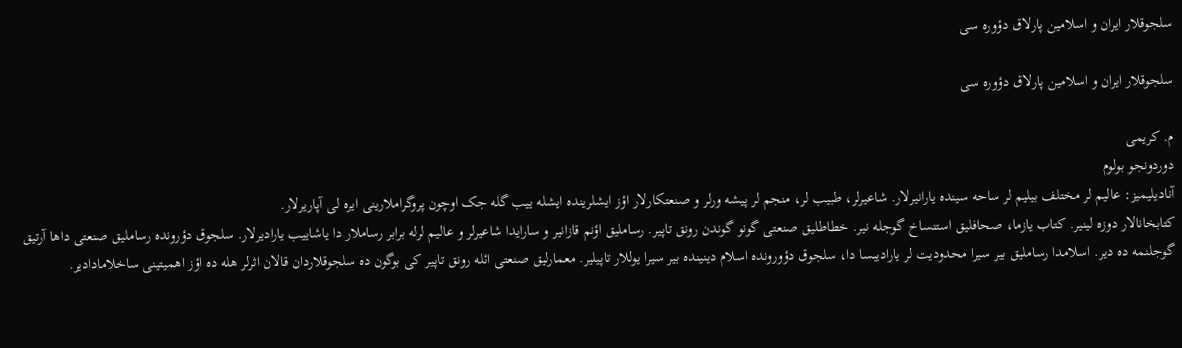سلجوقلار ایران و اسلامین پارلاق دؤوره سی

سلجوقلار ایران و اسلامین پارلاق دؤوره سی

م. کریمی
دوردونجو بولوم
آنادیلیمیز: عالیم لر مختلف بیلیم لر ساحه سینده یارانیرلار. شاعیرلر، طبیب لر، منجم لر پیشه ورلر و صنعتکارلار اؤز ایشلرینده ایشله ییب گله جک اوچون پروگراملارینی ایره لی آپاریرلار.
کتابخانالار دوزه لینیر. کتاب یازما، صحافلیق استنساخ گوجله نیر. خطاطلیق صنعتی گونو گوندن رونق تاپیر. رساملیق اؤنم قازانیر و سارایدا شاعیرلر و عالیم لرله برابر رساملار دا یاشاییب یارادیرلار. سلجوق دؤرونده رساملیق صنعتی داها آرتیق گوجلنمه ده دیر. اسلامدا رساملیق بیر سیرا محدودیت لر یارادیبسا دا، سلجوق دؤورونده اسلام دینینده بیر سیرا یوللار تاپیلیر. معمارلیق صنعتی ائله رونق تاپیر کی بوگون ده سلجوقلاردان قالان اثرلر هله ده اؤز اهمیتینی ساخلامادادیر.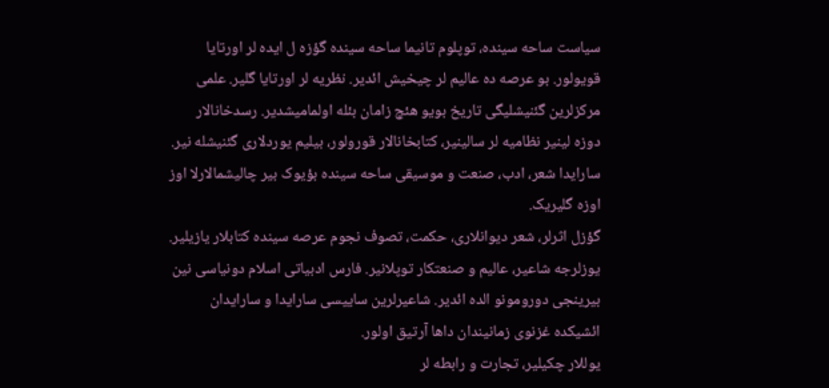سیاست ساحه سینده، توپلوم تانیما ساحه سینده گؤزه ل ایده لر اورتایا قویولور. بو عرصه ده عالیم لر چیخیش ائدیر. نظریه لر اورتایا گلیر. علمی مرکزلرین گئنیشلیگی تاریخ بویو هئچ زامان بئله اولمامیشدیر. رسدخانالار دوزه لینیر نظامیه لر سالینیر، کتابخانالار قورولور، بیلیم یوردلاری گئنیشله نیر. سارایدا شعر، ادب، صنعت و موسیقی ساحه سینده بؤیوک بیر چالیشمالارلا اوز اوزه گلیریک.
گؤزل اثرلر، شعر دیوانلاری، حکمت، تصوف نجوم عرصه سینده کتابلار یازیلیر. یوزلرجه شاعیر، عالیم و صنعتکار توپلانیر. فارس ادبیاتی اسلام دونیاسی نین بیرینجی دورومونو الده ائدیر. شاعیرلرین ساییسی سارایدا و سارایدان ائشیکده غزنوی زمانیندان داها آرتیق اولور.
یوللار چکیلیر، تجارت و رابطه لر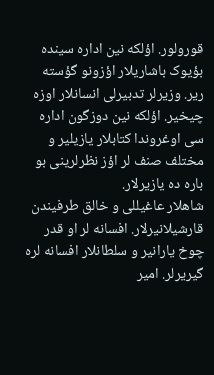قورولور. اؤلکه نین اداره سینده بؤیوک باشاریلار اؤزونو گؤسته ریر. وزیرلر تدبیرلی انسانلار اوزه چیخیر. اؤلکه نین دوزگون اداره سی اوغروندا کتابلار یازیلیر و مختلف صنف لر اؤز نظرلرینی بو باره ده یازیرلار.
شاهلار عاغیللی و خالق طرفیندن قارشیلانیرلار. افسانه لر او قدر چوخ یارانیر و سلطانلار افسانه لره گیریرلر. امیر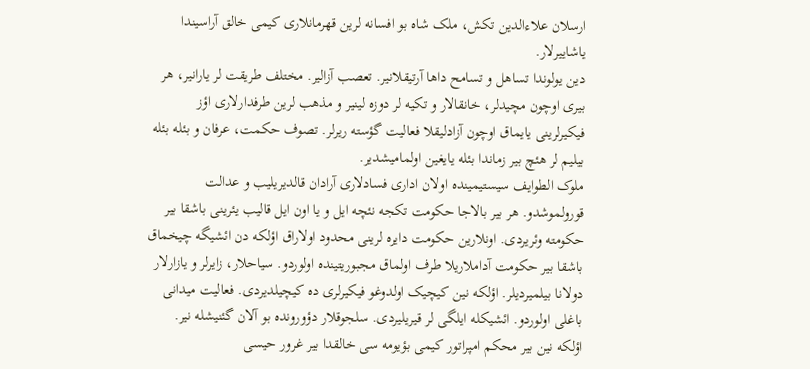ارسلان علاءالدین تکش، ملک شاه بو افسانه لرین قهرمانلاری کیمی خالق آراسیندا یاشاییرلار.
دین یولوندا تساهل و تسامح داها آرتیقلانیر. تعصب آزالیر. مختلف طریقت لر یارانیر، هر بیری اوچون مچیدلر، خانقالار و تکیه لر دوزه لینیر و مذهب لرین طرفدارلاری اؤز فیکیرلرینی یایماق اوچون آزادلیقلا فعالیت گؤسته ریرلر. تصوف حکمت، عرفان و بئله بئله بیلیم لر هئچ بیر زماندا بئله یایغین اولمامیشدیر.
ملوک الطوایف سیستیمینده اولان اداری فسادلاری آرادان قالدیریلیب و عدالت قورولموشدو. هر بیر بالاجا حکومت تکجه نئچه ایل و یا اون ایل قالیب یئرینی باشقا بیر حکومته وئریردی. اونلارین حکومت دایره لرینی محدود اولاراق اؤلکه دن ائشیگه چیخماق باشقا بیر حکومت آداملاریلا طرف اولماق مجبوریتینده اولوردو. سیاحلار، زایرلر و یازارلار دولانا بیلمیردیلر. اؤلکه نین کیچیک اولدوغو فیکیرلری ده کیچیلدیردی. فعالیت میدانی باغلی اولوردو. ائشیکله ایلگی لر قیریلیردی. سلجوقلار دؤورونده بو آلان گئنیشله نیر.
اؤلکه نین بیر محکم امپراتور کیمی بؤیومه سی خالقدا بیر غرور حیسی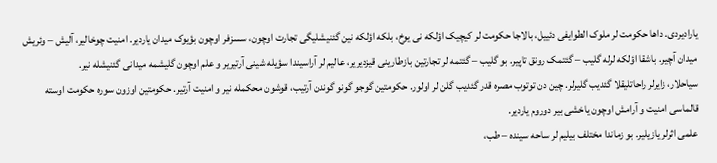یارادیردی. داها حکومت لر ملوک الطوایفی دئییل، بالاجا حکومت لر کیچیک اؤلکه نی یوخ، بلکه اؤلکه نین گئنیشلیگی تجارت اوچون، سسزفر اوچون بؤیوک میدان یاردیر. امنیت چوخالیر، آلیش – وئریش میدان آچیر. باشقا اؤلکه لرله گلیب – گئتمک رونق تاپیر. بو گلیب – گئتمه لر تجارتین بازطارینی قیزدیریر، عالیم لر آراسیندا سؤیله شینی آرتیریر و علم اوچون گلیشمه میدانی گئنیشله نیر.
سیاحلار، زایرلر راحاتلیقلا گئدیب گلیرلر. چین دن توتوب مصره قدر گئدیب گلن لر اولور. حکومتین گوجو گونو گوندن آرتیب، قوشون محکمله نیر و امنیت آرتیر. حکومتین اوزون سوره حکومت اوسته قالماسی امنیت و آرامش اوچون یاخشی بیر دوروم یاردیر.
علمی اثرلر یازیلیر. بو زماندا مختلف بیلیم لر ساحه سینده – طب،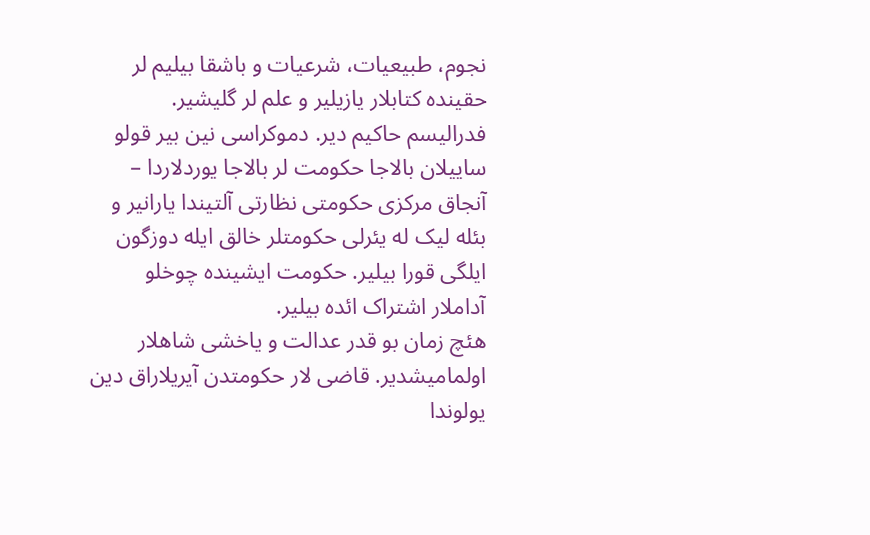نجوم، طبیعیات، شرعیات و باشقا بیلیم لر حقینده کتابلار یازیلیر و علم لر گلیشیر.
فدرالیسم حاکیم دیر. دموکراسی نین بیر قولو ساییلان بالاجا حکومت لر بالاجا یوردلاردا – آنجاق مرکزی حکومتی نظارتی آلتیندا یارانیر و بئله لیک له یئرلی حکومتلر خالق ایله دوزگون ایلگی قورا بیلیر. حکومت ایشینده چوخلو آداملار اشتراک ائده بیلیر.
هئچ زمان بو قدر عدالت و یاخشی شاهلار اولمامیشدیر. قاضی لار حکومتدن آیریلاراق دین یولوندا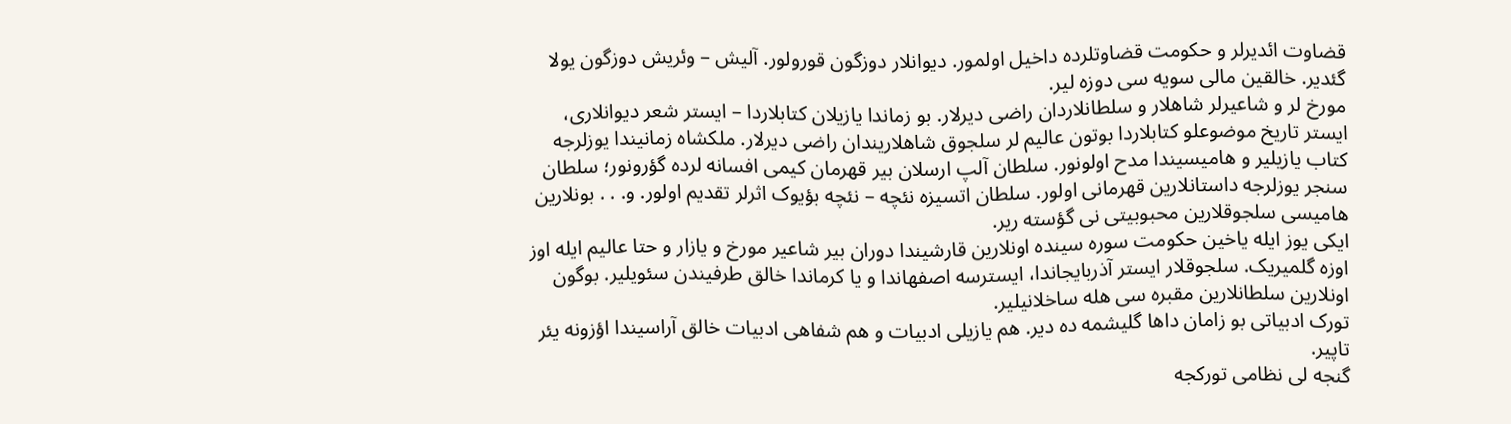قضاوت ائدیرلر و حکومت قضاوتلرده داخیل اولمور. دیوانلار دوزگون قورولور. آلیش – وئریش دوزگون یولا گئدیر. خالقین مالی سویه سی دوزه لیر.
مورخ لر و شاعیرلر شاهلار و سلطانلاردان راضی دیرلار. بو زماندا یازیلان کتابلاردا – ایستر شعر دیوانلاری، ایستر تاریخ موضوعلو کتابلاردا بوتون عالیم لر سلجوق شاهلاریندان راضی دیرلار. ملکشاه زمانیندا یوزلرجه کتاب یازیلیر و هامیسیندا مدح اولونور. سلطان آلپ ارسلان بیر قهرمان کیمی افسانه لرده گؤرونور؛ سلطان سنجر یوزلرجه داستانلارین قهرمانی اولور. سلطان اتسیزه نئچه – نئچه بؤیوک اثرلر تقدیم اولور. و. . . بونلارین هامیسی سلجوقلارین محبوبیتی نی گؤسته ریر.
ایکی یوز ایله یاخین حکومت سوره سینده اونلارین قارشیندا دوران بیر شاعیر مورخ و یازار و حتا عالیم ایله اوز اوزه گلمیریک. سلجوقلار ایستر آذربایجاندا، ایسترسه اصفهاندا و یا کرماندا خالق طرفیندن سئویلیر. بوگون اونلارین سلطانلارین مقبره سی هله ساخلانیلیر.
تورک ادبیاتی بو زامان داها گلیشمه ده دیر. هم یازیلی ادبیات و هم شفاهی ادبیات خالق آراسیندا اؤزونه یئر تاپیر.
گنجه لی نظامی تورکجه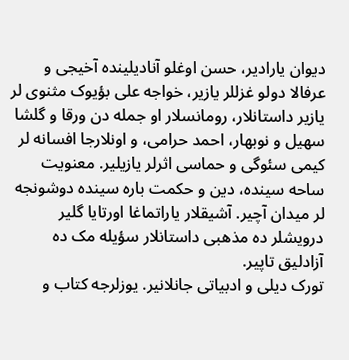دیوان یارادیر، حسن اوغلو آنادیلینده آخیجی و عرفالا دولو غزللر یازیر، خواجه علی بؤیوک مثنوی لر یازیر داستانلار، رومانسلار او جمله دن ورقا و گلشا سهیل و نوبهار، احمد حرامی، و اونلارجا افسانه لر کیمی سئوگی و حماسی اثرلر یازیلیر. معنویت ساحه سینده، دین و حکمت باره سینده دوشونجه لر میدان آچیر. آشیقلار یاراتماغا اورتایا گلیر درویشلر ده مذهبی داستانلار سؤیله مک ده آزادلیق تاپیر.
تورک دیلی و ادبیاتی جانلانیر. یوزلرجه کتاب و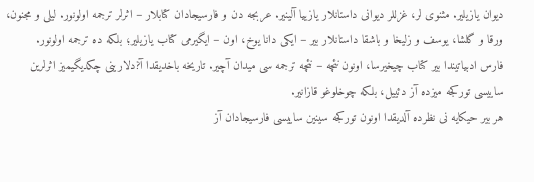دیوان یازیلیر. مثنوی لر، غزللر دیوانی داستانلار یازییا آلینیر. عربجه دن و فارسیجادان کتابلار – اثرلر ترجمه اولونور. لیلی و مجنون، ورقا و گلشا، یوسف و زلیخا و باشقا داستانلار بیر – ایکی دانا یوخ، اون – ایگیرمی کتاب یازیلیر؛ بلکه ده ترجمه اولونور.
فارس ادبیاتیندا بیر کتاب چیخیرسا، اونون نئچه – نئچه ترجمه سی میدان آچیر. تاریخه باخدیقدا آ?دلارینی چکدیگیمیز اثرلرین ساییسی تورکجه میزده آز دئییل، بلکه چوخلوغو قازانیر.
هر بیر حیکایه نی نظرده آلدیقدا اونون تورکجه سینین ساییسی فارسیجادان آز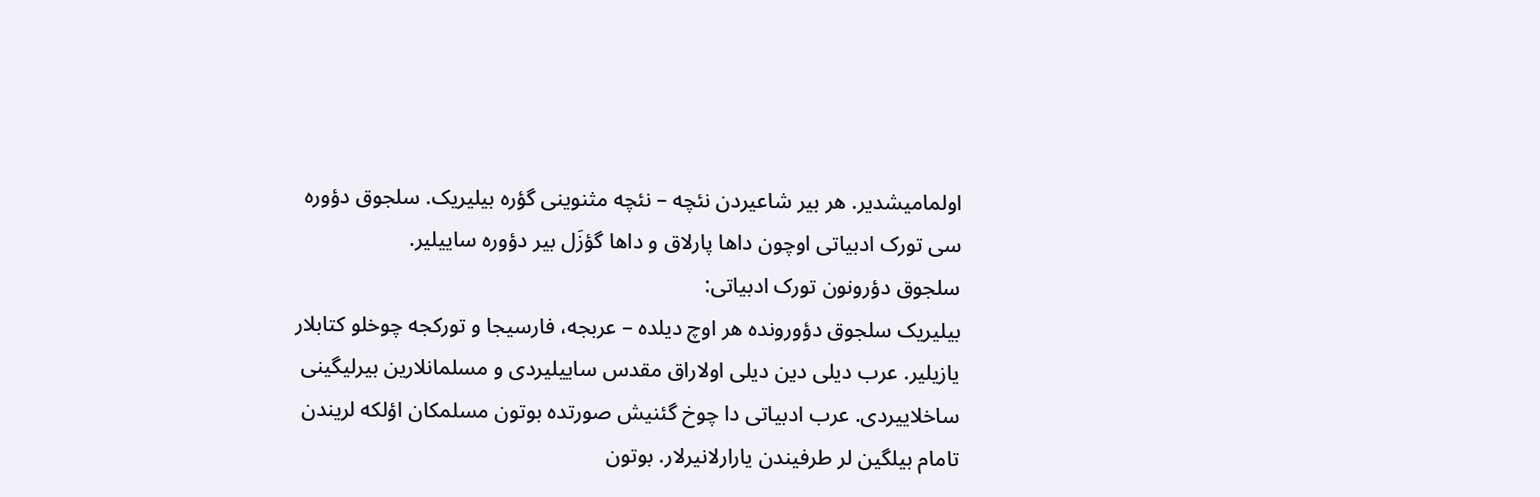اولمامیشدیر. هر بیر شاعیردن نئچه – نئچه مثنوینی گؤره بیلیریک. سلجوق دؤوره سی تورک ادبیاتی اوچون داها پارلاق و داها گؤزَل بیر دؤوره ساییلیر.
سلجوق دؤرونون تورک ادبیاتی:
بیلیریک سلجوق دؤورونده هر اوچ دیلده – عربجه، فارسیجا و تورکجه چوخلو کتابلار یازیلیر. عرب دیلی دین دیلی اولاراق مقدس ساییلیردی و مسلمانلارین بیرلیگینی ساخلاییردی. عرب ادبیاتی دا چوخ گئنیش صورتده بوتون مسلمکان اؤلکه لریندن تامام بیلگین لر طرفیندن یارارلانیرلار. بوتون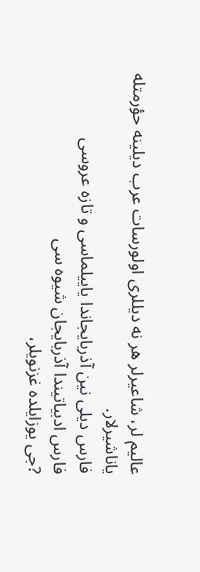عالیم لر، شاعیرلر هر نه دیللری اولورسات عرب دیلینه حؤرمتله یاناشیرلار.
فارس دیلی نین آذربایجاندا یاییلماسی و تازه عروسی
فارس ادبیاتیندا آذربایجان شیوه سی
?جی یوزایلده غزنویلر،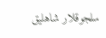سلجوقلار شاهلیق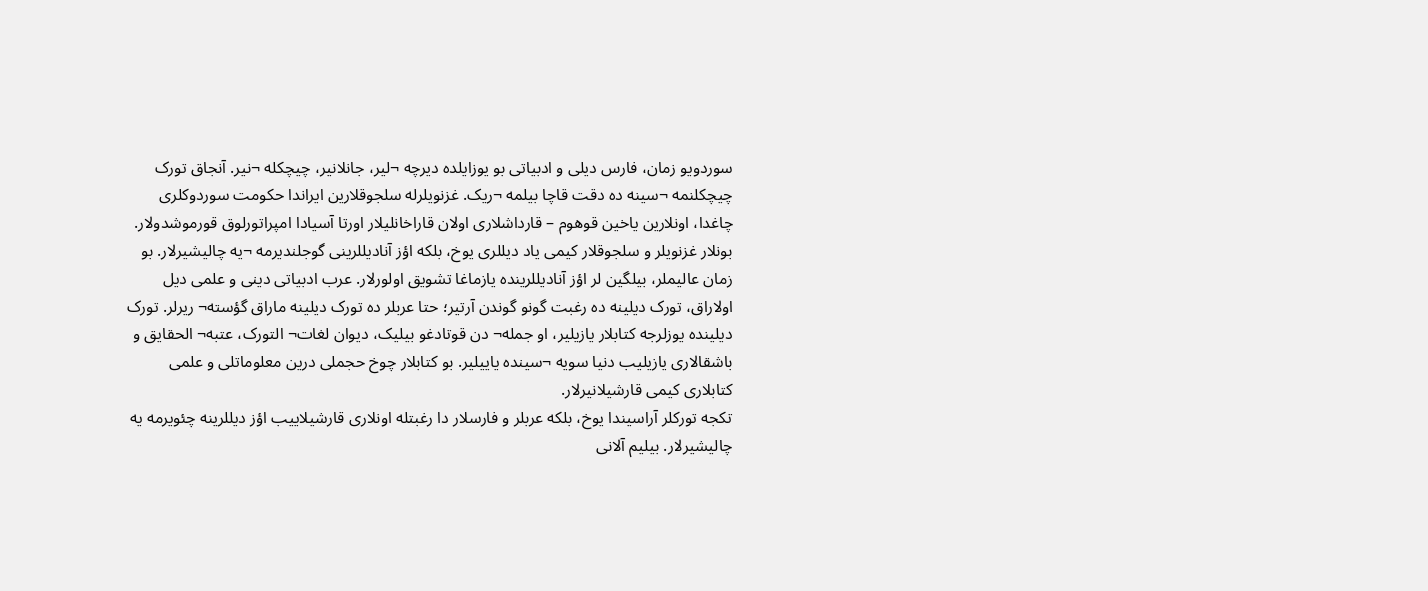سوردویو زمان، فارس دیلی و ادبیاتی بو یوزایلده دیرچه ¬لیر، جانلانیر، چیچکله ¬نیر. آنجاق تورک چیچکلنمه ¬سینه ده دقت قاچا بیلمه ¬ریک. غزنویلرله سلجوقلارین ایراندا حکومت سوردوکلری چاغدا، اونلارین یاخین قوهوم – قارداشلاری اولان قاراخانلیلار اورتا آسیادا امپراتورلوق قورموشدولار.
بونلار غزنویلر و سلجوقلار کیمی یاد دیللری یوخ، بلکه اؤز آنادیللرینی گوجلندیرمه ¬یه چالیشیرلار. بو زمان عالیملر، بیلگین لر اؤز آنادیللرینده یازماغا تشویق اولورلار. عرب ادبیاتی دینی و علمی دیل اولاراق، تورک دیلینه ده رغبت گونو گوندن آرتیر؛ حتا عربلر ده تورک دیلینه ماراق گؤسته¬ ریرلر. تورک دیلینده یوزلرجه کتابلار یازیلیر، او جمله¬ دن قوتادغو بیلیک، دیوان لغات¬ التورک، عتبه¬ الحقایق و باشقالاری یازیلیب دنیا سویه ¬سینده یاییلیر. بو کتابلار چوخ حجملی درین معلوماتلی و علمی کتابلاری کیمی قارشیلانیرلار.
تکجه تورکلر آراسیندا یوخ، بلکه عربلر و فارسلار دا رغبتله اونلاری قارشیلاییب اؤز دیللرینه چئویرمه یه چالیشیرلار. بیلیم آلانی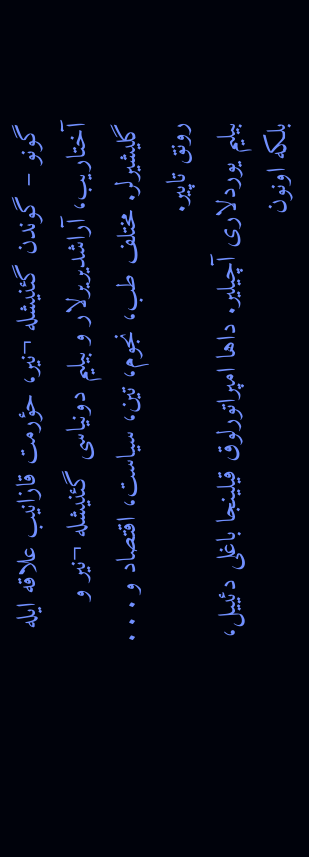گونو – گوندن گئنیشله ¬نیر، حؤرمت قازانیب علاقه ایله آختاریب، آراشدیریرلار و بیلیم دونیاسی گئنیشله ¬نیر و گلیشیرلر. مختلف طب، نجوم، تین، سیاست، اقتصاد و . . . رونق تاپیر.
بیلیم یوردلاری آچیلیر. داها امپراتورلوق قیلینجا باغلی دئییل، بلکه اونون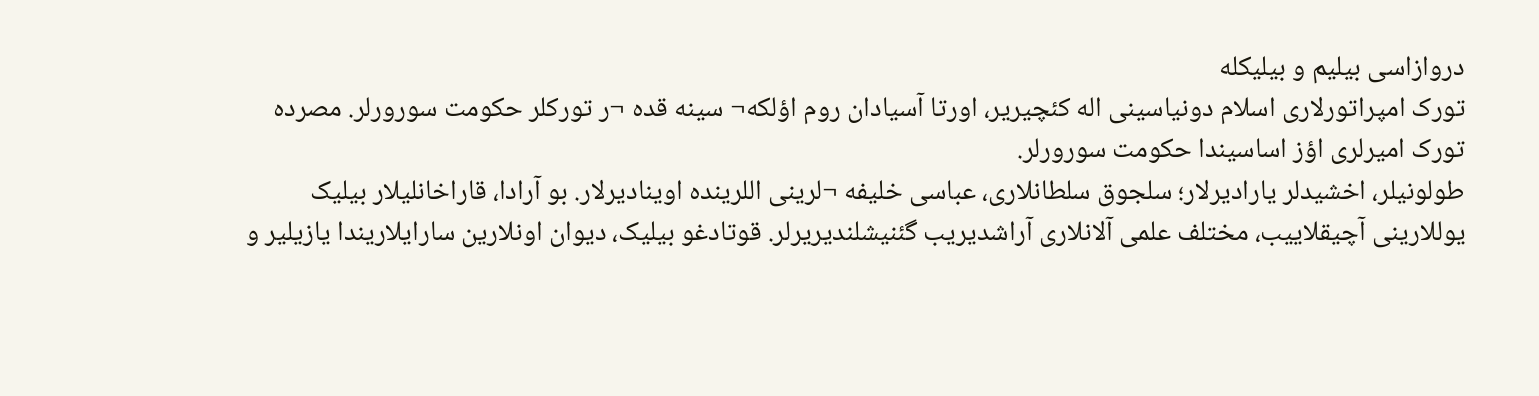دروازاسی بیلیم و بیلیکله
تورک امپراتورلاری اسلام دونیاسینی اله کئچیریر، اورتا آسیادان روم اؤلکه¬ سینه قده ¬ر تورکلر حکومت سورورلر. مصرده تورک امیرلری اؤز اساسیندا حکومت سورورلر.
طولونیلر، اخشیدلر یارادیرلار؛ سلجوق سلطانلاری، عباسی خلیفه ¬لرینی اللرینده اوینادیرلار. بو آرادا، قاراخانلیلار بیلیک یوللارینی آچیقلاییب، مختلف علمی آلانلاری آراشدیریب گئنیشلندیریرلر. قوتادغو بیلیک، دیوان اونلارین سارایلاریندا یازیلیر و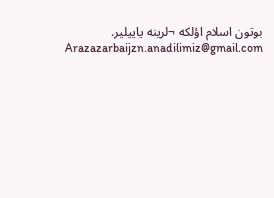بوتون اسلام اؤلکه ¬لرینه یاییلیر.
Arazazarbaijzn.anadilimiz@gmail.com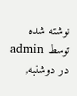نوشته شده توسط admin در دوشنبه,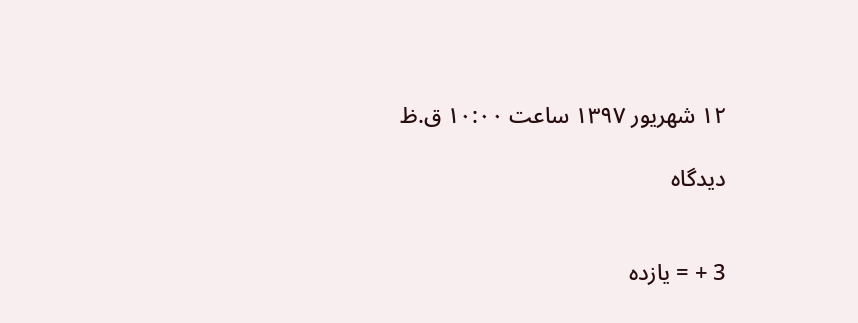۱۲ شهریور ۱۳۹۷ ساعت ۱۰:۰۰ ق.ظ

دیدگاه


3 + = یازده